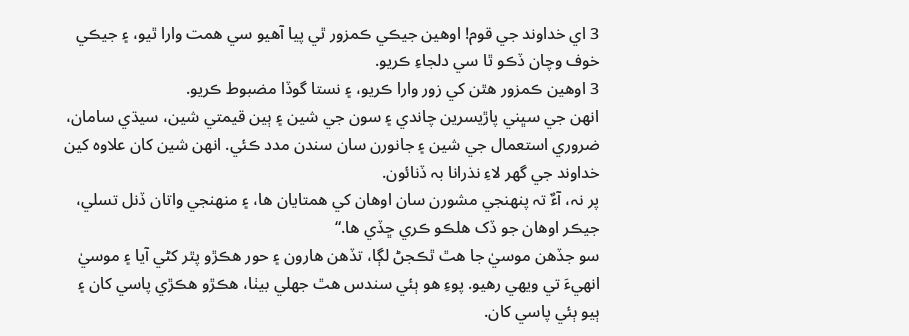3 اي خداوند جي قوم! اوهين جيڪي ڪمزور ٿي پيا آهيو سي همت وارا ٿيو، ۽ جيڪي خوف وچان ڏڪو ٿا سي دلجاءِ ڪريو.
3 اوهين ڪمزور هٿن کي زور وارا ڪريو، ۽ نستا گوڏا مضبوط ڪريو.
انهن جي سڀني پاڙيسرين چاندي ۽ سون جي شين ۽ ٻين قيمتي شين، سيڌي سامان، ضروري استعمال جي شين ۽ جانورن سان سندن مدد ڪئي. انهن شين کان علاوہ کين خداوند جي گھر لاءِ نذرانا بہ ڏنائون.
پر نہ، آءٌ تہ پنهنجي مشورن سان اوهان کي همتايان ها، ۽ منهنجي واتان ڏنل تسلي، جيڪر اوهان جو ڏک هلڪو ڪري ڇڏي ها.“
سو جڏهن موسيٰ جا هٿ ٿڪجڻ لڳا، تڏهن هارون ۽ حور هڪڙو پٿر کڻي آيا ۽ موسيٰ انهيءَ تي ويهي رهيو. پوءِ هو ٻئي سندس هٿ جھلي بيٺا، هڪڙو هڪڙي پاسي کان ۽ ٻيو ٻئي پاسي کان.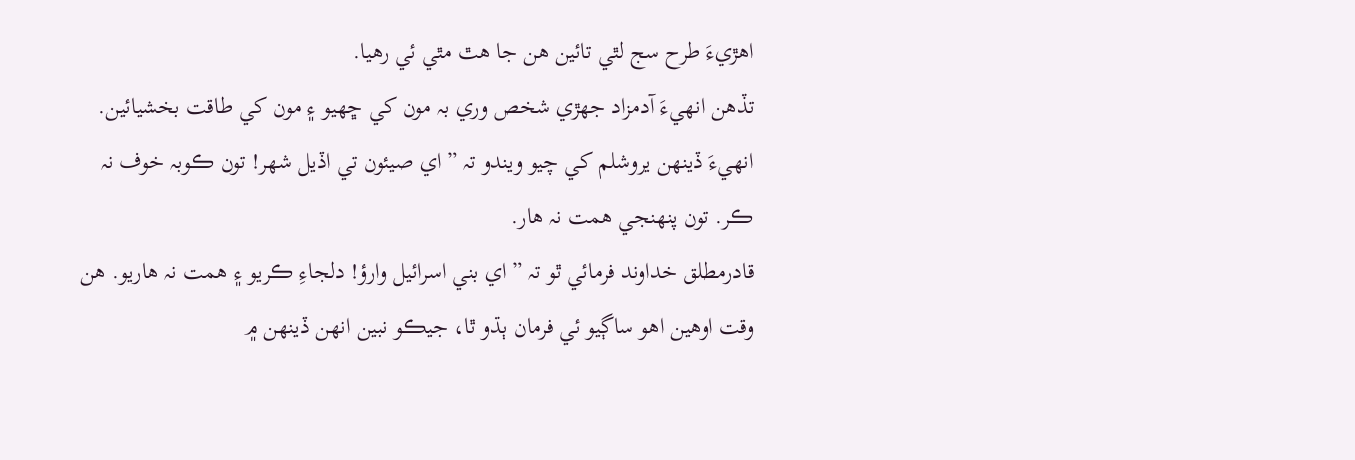اهڙيءَ طرح سج لٿي تائين هن جا هٿ مٿي ئي رهيا.
تڏهن انهيءَ آدمزاد جهڙي شخص وري بہ مون کي ڇهيو ۽ مون کي طاقت بخشيائين.
انهيءَ ڏينهن يروشلم کي چيو ويندو تہ ”اي صيئون تي اڏيل شهر! تون ڪوبہ خوف نہ ڪر. تون پنهنجي همت نہ هار.
قادرمطلق خداوند فرمائي ٿو تہ ”اي بني اسرائيل وارؤ! دلجاءِ ڪريو ۽ همت نہ هاريو. هن وقت اوهين اهو ساڳيو ئي فرمان ٻڌو ٿا، جيڪو نبين انهن ڏينهن ۾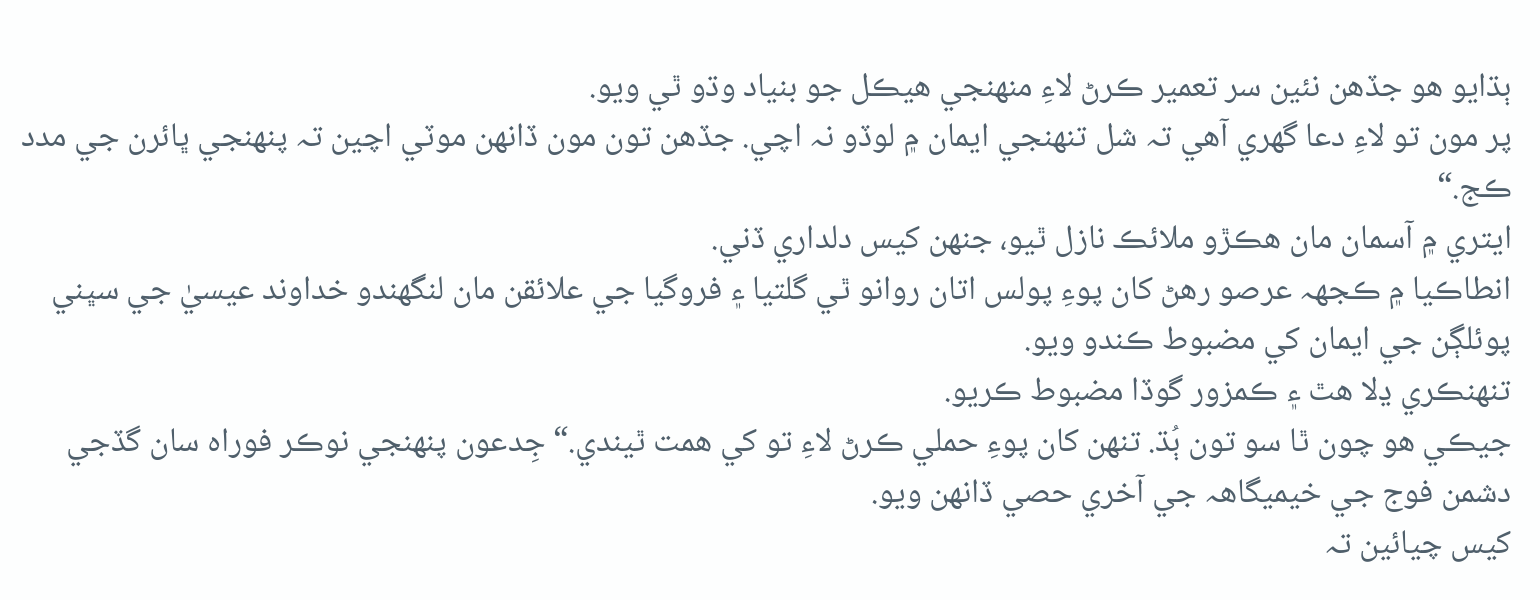ٻڌايو هو جڏهن نئين سر تعمير ڪرڻ لاءِ منهنجي هيڪل جو بنياد وڌو ٿي ويو.
پر مون تو لاءِ دعا گھري آهي تہ شل تنهنجي ايمان ۾ لوڏو نہ اچي. جڏهن تون مون ڏانهن موٽي اچين تہ پنهنجي ڀائرن جي مدد ڪج.“
ايتري ۾ آسمان مان هڪڙو ملائڪ نازل ٿيو، جنهن کيس دلداري ڏني.
انطاڪيا ۾ ڪجھہ عرصو رهڻ کان پوءِ پولس اتان روانو ٿي گلتيا ۽ فروگيا جي علائقن مان لنگھندو خداوند عيسيٰ جي سڀني پوئلڳن جي ايمان کي مضبوط ڪندو ويو.
تنهنڪري ڍلا هٿ ۽ ڪمزور گوڏا مضبوط ڪريو.
جيڪي هو چون ٿا سو تون ٻُڌ. تنهن کان پوءِ حملي ڪرڻ لاءِ تو کي همت ٿيندي.“ جِدعون پنهنجي نوڪر فوراہ سان گڏجي دشمن فوج جي خيميگاهہ جي آخري حصي ڏانهن ويو.
کيس چيائين تہ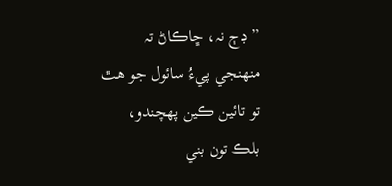”ڊڄ نہ، ڇاڪاڻ تہ منهنجي پيءُ سائول جو هٿ تو تائين ڪين پهچندو، بلڪ تون بني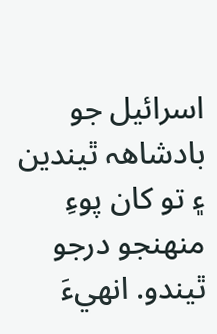اسرائيل جو بادشاهہ ٿيندين ۽ تو کان پوءِ منهنجو درجو ٿيندو. انهيءَ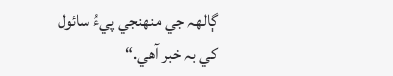ڳالهہ جي منهنجي پيءُ سائول کي بہ خبر آهي.“